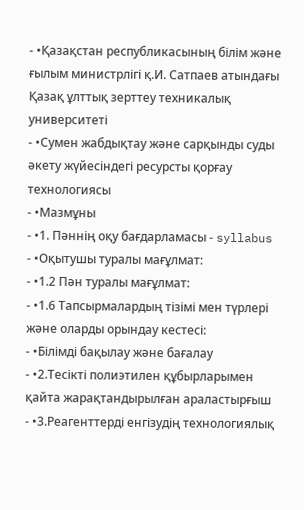- •Қазақстан республикасының білім және ғылым министрлігі қ.И. Сатпаев атындағы Қазақ ұлттық зерттеу техникалық университеті
- •Сумен жабдықтау және cарқынды суды әкету жүйесіндегі ресурсты қорғау технологиясы
- •Мазмұны
- •1. Пәннің оқу бағдарламасы - syllabus
- •Оқытушы туралы мағұлмат:
- •1.2 Пән туралы мағұлмат:
- •1.6 Тапсырмалардың тізімі мен түрлері және оларды орындау кестесі:
- •Білімді бақылау және бағалау
- •2.Тесікті полиэтилен құбырларымен қайта жарақтандырылған араластырғыш
- •3.Реагенттерді енгізудің технологиялық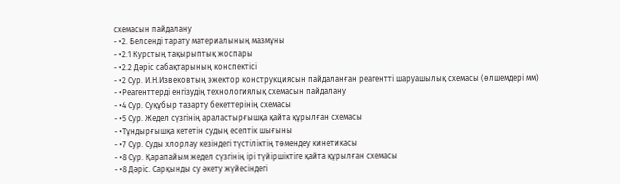схемасын пайдалану
- •2. Белсенді тарату материалының мазмұны
- •2.1 Курстың тақырыптық жоспары
- •2.2 Дәріс сабақтарының конспектісі
- •2 Сур. И.Н.Извековтың эжектор конструкциясын пайдаланған реагентті шаруашылық схемасы (өлшемдері мм)
- •Реагенттерді енгізудің технологиялық схемасын пайдалану
- •4 Сур. Суқұбыр тазарту бекеттерінің схемасы
- •5 Сур. Жедел сүзгінің араластырғышқа қайта құрылған схемасы
- •Тұндырғышқа кететін судың есептік шығыны
- •7 Сур. Суды хлорлау кезіндегі түстіліктің төмендеу кинетикасы
- •8 Сур. Қарапайым жедел сүзгінің ірі түйіршіктіге қайта құрылған схемасы
- •8 Дәріс. Сарқынды су әкету жүйесіндегі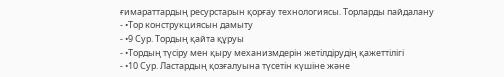ғимараттардың ресурстарын қорғау технологиясы. Торларды пайдалану
- •Тор конструкциясын дамыту
- •9 Сур. Тордың қайта құруы
- •Тордың түсіру мен қыру механизмдерін жетілдірудің қажеттілігі
- •10 Сур. Ластардың қозғалуына түсетін күшіне және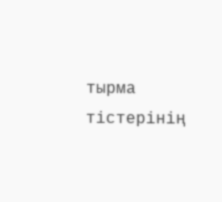тырма тістерінің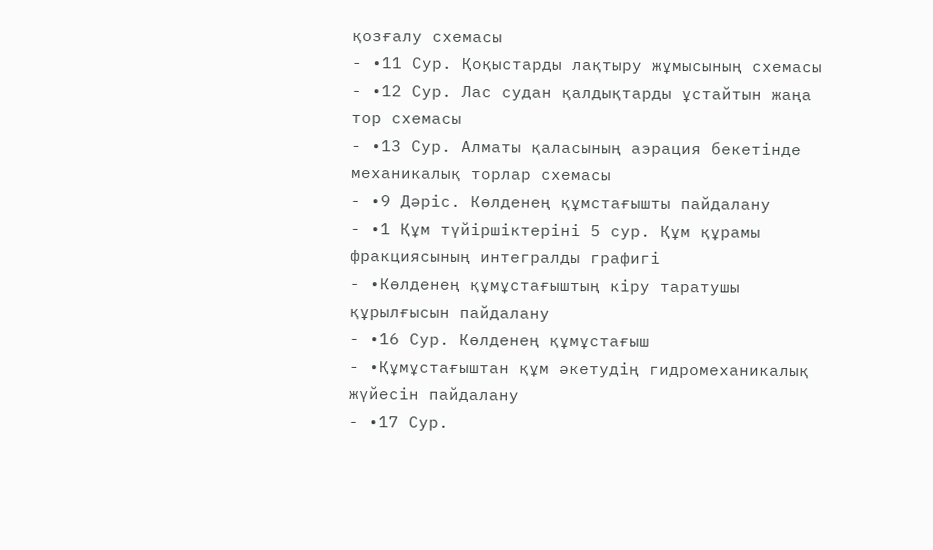қозғалу схемасы
- •11 Сур. Қоқыстарды лақтыру жұмысының схемасы
- •12 Сур. Лас судан қалдықтарды ұстайтын жаңа тор схемасы
- •13 Сур. Алматы қаласының аэрация бекетінде механикалық торлар схемасы
- •9 Дәріс. Көлденең құмстағышты пайдалану
- •1 Құм түйіршіктеріні 5 сур. Құм құрамы фракциясының интегралды графигі
- •Көлденең құмұстағыштың кіру таратушы құрылғысын пайдалану
- •16 Сур. Көлденең құмұстағыш
- •Құмұстағыштан құм әкетудің гидромеханикалық жүйесін пайдалану
- •17 Сур.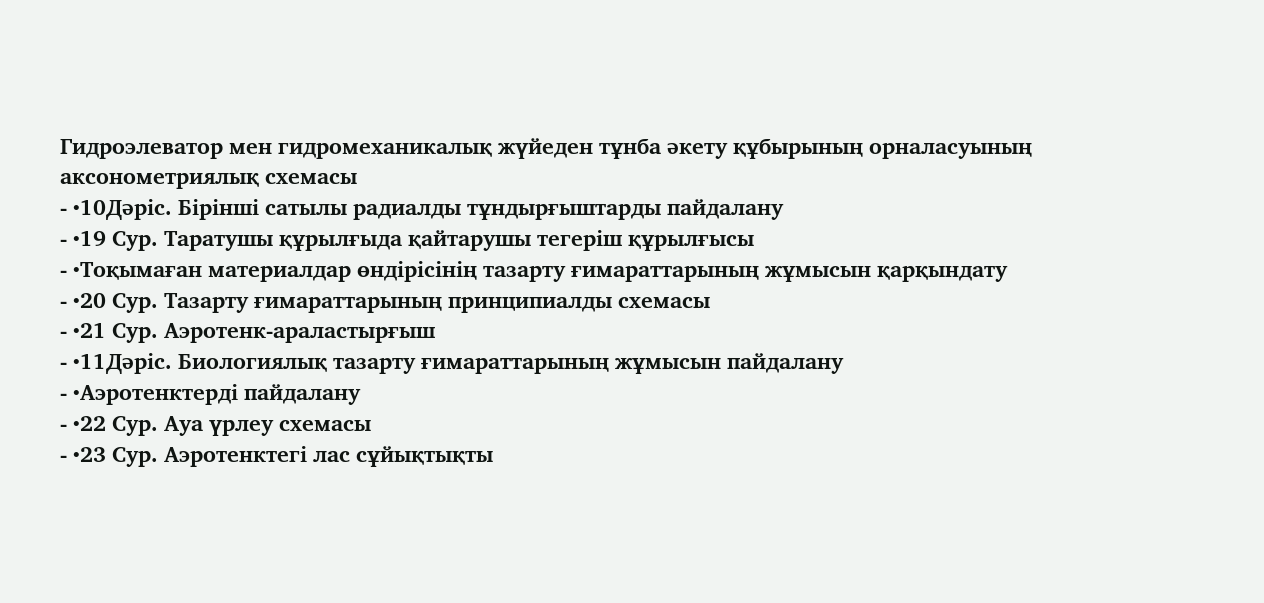Гидроэлеватор мен гидромеханикалық жүйеден тұнба әкету құбырының орналасуының аксонометриялық схемасы
- •10Дәріс. Бірінші сатылы радиалды тұндырғыштарды пайдалану
- •19 Сур. Таратушы құрылғыда қайтарушы тегеріш құрылғысы
- •Тоқымаған материалдар өндірісінің тазарту ғимараттарының жұмысын қарқындату
- •20 Сур. Тазарту ғимараттарының принципиалды схемасы
- •21 Сур. Аэротенк-араластырғыш
- •11Дәріс. Биологиялық тазарту ғимараттарының жұмысын пайдалану
- •Аэротенктерді пайдалану
- •22 Сур. Ауа үрлеу схемасы
- •23 Сур. Аэротенктегі лас сұйықтықты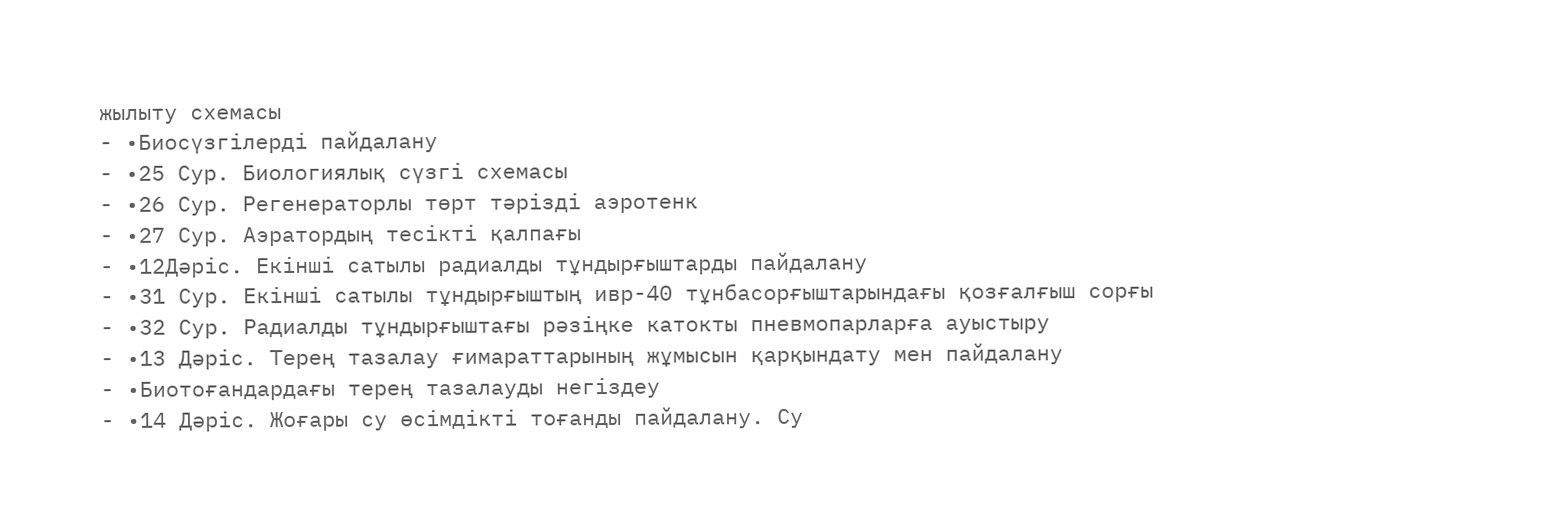жылыту схемасы
- •Биосүзгілерді пайдалану
- •25 Сур. Биологиялық сүзгі схемасы
- •26 Сур. Регенераторлы төрт тәрізді аэротенк
- •27 Сур. Аэратордың тесікті қалпағы
- •12Дәріс. Екінші сатылы радиалды тұндырғыштарды пайдалану
- •31 Сур. Екінші сатылы тұндырғыштың ивр-40 тұнбасорғыштарындағы қозғалғыш сорғы
- •32 Сур. Радиалды тұндырғыштағы рәзіңке катокты пневмопарларға ауыстыру
- •13 Дәріс. Терең тазалау ғимараттарының жұмысын қарқындату мен пайдалану
- •Биотоғандардағы терең тазалауды негіздеу
- •14 Дәріс. Жоғары су өсімдікті тоғанды пайдалану. Су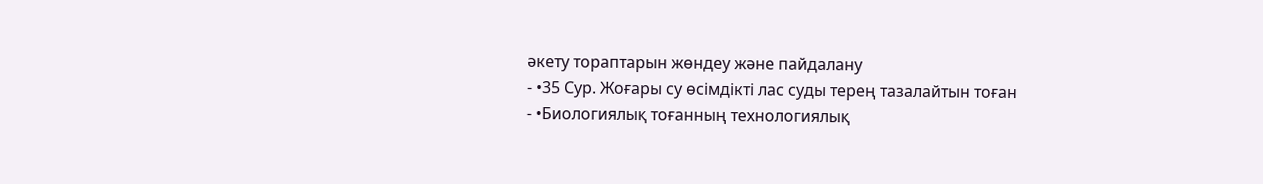әкету тораптарын жөндеу және пайдалану
- •35 Сур. Жоғары су өсімдікті лас суды терең тазалайтын тоған
- •Биологиялық тоғанның технологиялық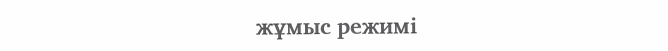жұмыс режимі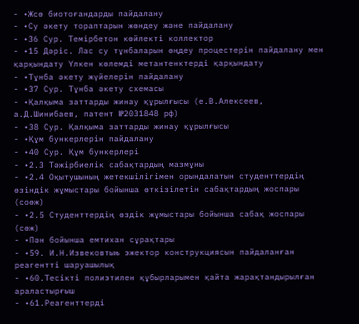- •Жсө биотоғандарды пайдалану
- •Су әкету тораптарын жөндеу және пайдалану
- •36 Сур. Темірбетон көйлекті коллектор
- •15 Дәріс. Лас су тұнбаларын өңдеу процестерін пайдалану мен қарқындату Үлкен көлемді метантенктерді қарқындату
- •Тұнба әкету жүйелерін пайдалану
- •37 Сур. Тұнба әкету схемасы
- •Қалқыма заттарды жинау құрылғысы (е.В.Алексеев, а.Д.Шинибаев, патент №2031848 рф)
- •38 Сур. Қалқыма заттарды жинау құрылғысы
- •Құм бункерлерін пайдалану
- •40 Сур. Құм бункерлері
- •2.3 Тәжірбиелік сабақтардың мазмұны
- •2.4 Оқытушының жетекшілігімен орындалатын студенттердің өзіндік жұмыстары бойынша өткізілетін сабақтардың жоспары (соөж)
- •2.5 Студенттердің өздік жұмыстары бойынша сабақ жоспары (сөж)
- •Пән бойынша емтихан сұрақтары
- •59. И.Н.Извековтыњ эжектор конструкциясын пайдаланған реагентті шаруашылық
- •60.Тесікті полиэтилен құбырларымен қайта жарақтандырылған араластырғыш
- •61.Реагенттерді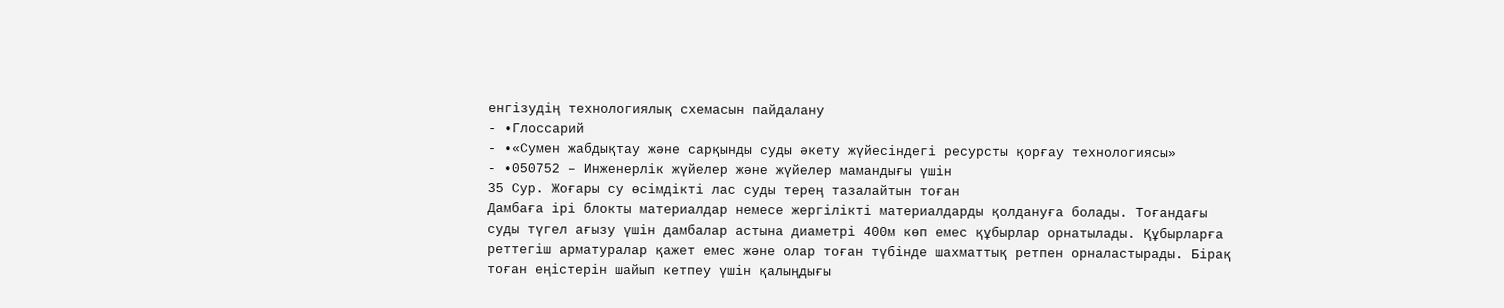енгізудің технологиялық схемасын пайдалану
- •Глоссарий
- •«Сумен жабдықтау және сарқынды суды әкету жүйесіндегі ресурсты қорғау технологиясы»
- •050752 – Инженерлік жүйелер және жүйелер мамандығы үшін
35 Сур. Жоғары су өсімдікті лас суды терең тазалайтын тоған
Дамбаға ірі блокты материалдар немесе жергілікті материалдарды қолдануға болады. Тоғандағы суды түгел ағызу үшін дамбалар астына диаметрі 400м көп емес құбырлар орнатылады. Құбырларға реттегіш арматуралар қажет емес және олар тоған түбінде шахматтық ретпен орналастырады. Бірақ тоған еңістерін шайып кетпеу үшін қалыңдығы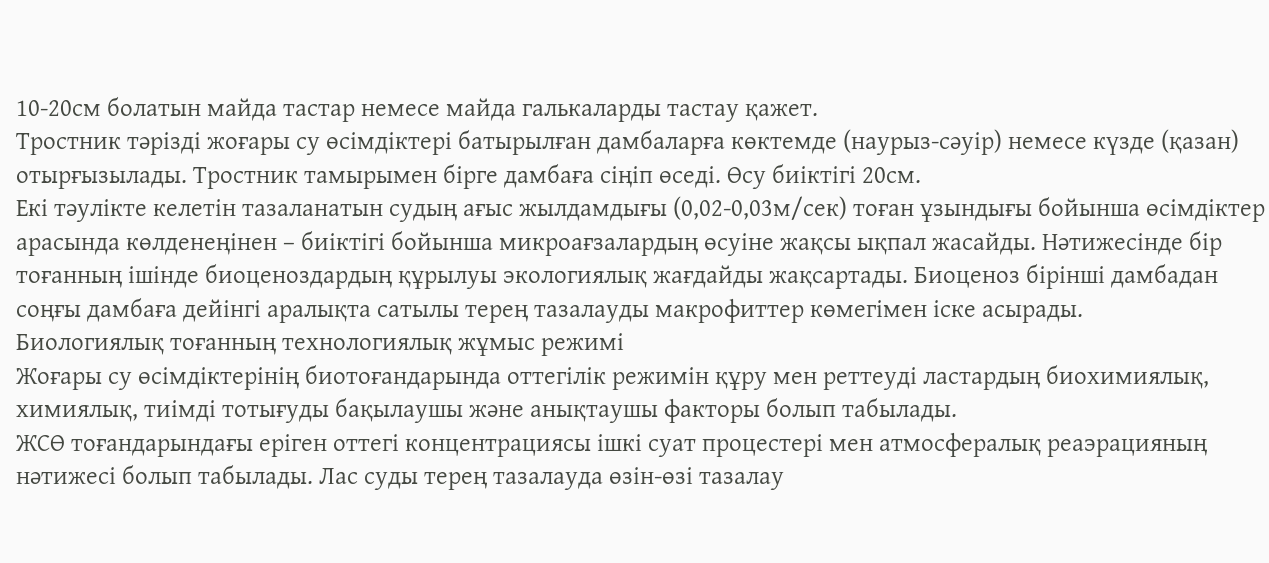10-20см болатын майда тастар немесе майда галькаларды тастау қажет.
Тростник тәрізді жоғары су өсімдіктері батырылған дамбаларға көктемде (наурыз-сәуір) немесе күзде (қазан) отырғызылады. Тростник тамырымен бірге дамбаға сіңіп өседі. Өсу биіктігі 20см.
Екі тәулікте келетін тазаланатын судың ағыс жылдамдығы (0,02-0,03м/сек) тоған ұзындығы бойынша өсімдіктер арасында көлденеңінен – биіктігі бойынша микроағзалардың өсуіне жақсы ықпал жасайды. Нәтижесінде бір тоғанның ішінде биоценоздардың құрылуы экологиялық жағдайды жақсартады. Биоценоз бірінші дамбадан соңғы дамбаға дейінгі аралықта сатылы терең тазалауды макрофиттер көмегімен іске асырады.
Биологиялық тоғанның технологиялық жұмыс режимі
Жоғары су өсімдіктерінің биотоғандарында оттегілік режимін құру мен реттеуді ластардың биохимиялық, химиялық, тиімді тотығуды бақылаушы және анықтаушы факторы болып табылады.
ЖСӨ тоғандарындағы еріген оттегі концентрациясы ішкі суат процестері мен атмосфералық реаэрацияның нәтижесі болып табылады. Лас суды терең тазалауда өзін-өзі тазалау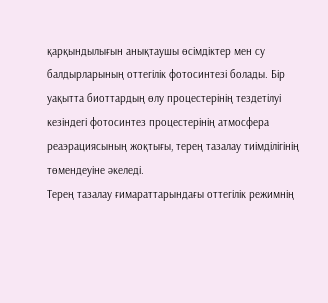қарқындылығын анықтаушы өсімдіктер мен су балдырларының оттегілік фотосинтезі болады. Бір уақытта биоттардың өлу процестерінің тездетілуі кезіндегі фотосинтез процестерінің атмосфера реаэрациясының жоқтығы, терең тазалау тиімділігінің төмендеуіне әкеледі.
Терең тазалау ғимараттарындағы оттегілік режимнің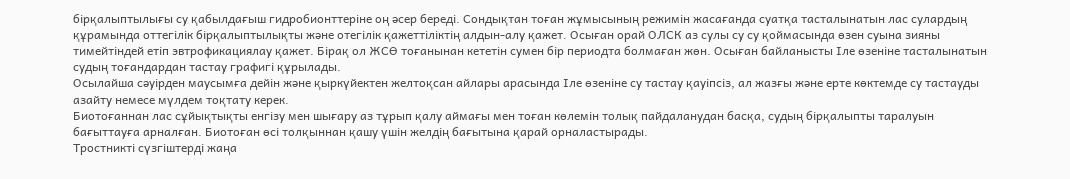бірқалыптылығы су қабылдағыш гидробионттеріне оң әсер береді. Сондықтан тоған жұмысының режимін жасағанда суатқа тасталынатын лас сулардың құрамында оттегілік бірқалыптылықты және отегілік қажеттіліктің алдын-алу қажет. Осыған орай ОЛСК аз сулы су су қоймасында өзен суына зияны тимейтіндей етіп эвтрофикациялау қажет. Бірақ ол ЖСӨ тоғанынан кететін сумен бір периодта болмаған жөн. Осыған байланысты Іле өзеніне тасталынатын судың тоғандардан тастау графигі құрылады.
Осылайша сәуірден маусымға дейін және қыркүйектен желтоқсан айлары арасында Іле өзеніне су тастау қауіпсіз, ал жазғы және ерте көктемде су тастауды азайту немесе мүлдем тоқтату керек.
Биотоғаннан лас сұйықтықты енгізу мен шығару аз тұрып қалу аймағы мен тоған көлемін толық пайдаланудан басқа, судың бірқалыпты таралуын бағыттауға арналған. Биотоған өсі толқыннан қашу үшін желдің бағытына қарай орналастырады.
Тростникті сүзгіштерді жаңа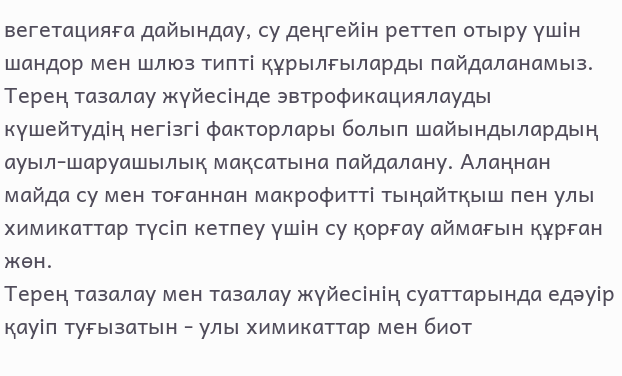вегетацияға дайындау, су деңгейін реттеп отыру үшін шандор мен шлюз типті құрылғыларды пайдаланамыз.
Терең тазалау жүйесінде эвтрофикациялауды күшейтудің негізгі факторлары болып шайындылардың ауыл-шаруашылық мақсатына пайдалану. Алаңнан майда су мен тоғаннан макрофитті тыңайтқыш пен улы химикаттар түсіп кетпеу үшін су қорғау аймағын құрған жөн.
Терең тазалау мен тазалау жүйесінің суаттарында едәуір қауіп туғызатын - улы химикаттар мен биот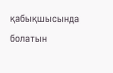қабықшысында болатын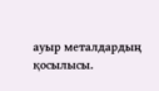ауыр металдардың қосылысы.